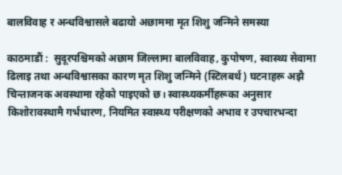बालविवाह र अन्धविश्वासले बढायो अछाममा मृत शिशु जन्मिने समस्या

काठमाडौं :  सुदूरपश्चिमको अछाम जिल्लामा बालविवाह, कुपोषण, स्वास्थ्य सेवामा ढिलाइ तथा अन्धविश्वासका कारण मृत शिशु जन्मिने (स्टिलबर्थ) घटनाहरू अझै चिन्ताजनक अवस्थामा रहेको पाइएको छ। स्वास्थ्यकर्मीहरूका अनुसार किशोरावस्थामै गर्भधारण, नियमित स्वास्थ्य परीक्षणको अभाव र उपचारभन्दा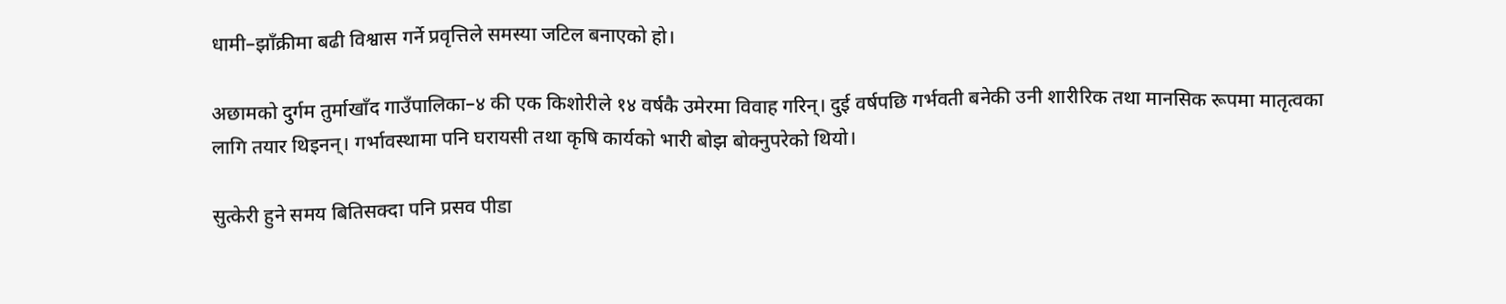धामी–झाँक्रीमा बढी विश्वास गर्ने प्रवृत्तिले समस्या जटिल बनाएको हो।

अछामको दुर्गम तुर्माखाँद गाउँपालिका–४ की एक किशोरीले १४ वर्षकै उमेरमा विवाह गरिन्। दुई वर्षपछि गर्भवती बनेकी उनी शारीरिक तथा मानसिक रूपमा मातृत्वका लागि तयार थिइनन्। गर्भावस्थामा पनि घरायसी तथा कृषि कार्यको भारी बोझ बोक्नुपरेको थियो।

सुत्केरी हुने समय बितिसक्दा पनि प्रसव पीडा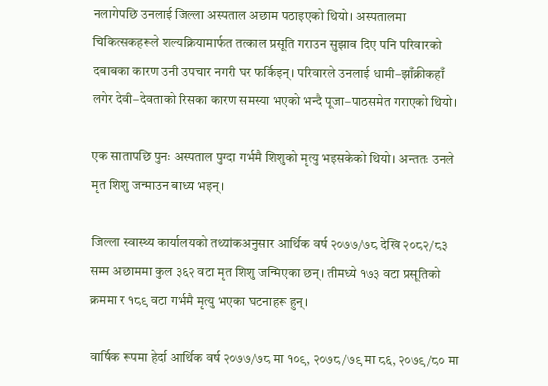नलागेपछि उनलाई जिल्ला अस्पताल अछाम पठाइएको थियो। अस्पतालमा चिकित्सकहरूले शल्यक्रियामार्फत तत्काल प्रसूति गराउन सुझाव दिए पनि परिवारको दबाबका कारण उनी उपचार नगरी घर फर्किइन्। परिवारले उनलाई धामी–झाँक्रीकहाँ लगेर देवी–देवताको रिसका कारण समस्या भएको भन्दै पूजा–पाठसमेत गराएको थियो।

एक सातापछि पुनः अस्पताल पुग्दा गर्भमै शिशुको मृत्यु भइसकेको थियो। अन्ततः उनले मृत शिशु जन्माउन बाध्य भइन्।

जिल्ला स्वास्थ्य कार्यालयको तथ्यांकअनुसार आर्थिक वर्ष २०७७/७८ देखि २०८२/८३ सम्म अछाममा कुल ३६२ वटा मृत शिशु जन्मिएका छन्। तीमध्ये १७३ वटा प्रसूतिको क्रममा र १८९ वटा गर्भमै मृत्यु भएका घटनाहरू हुन्।

वार्षिक रूपमा हेर्दा आर्थिक वर्ष २०७७/७८ मा १०९, २०७८/७९ मा ८६, २०७९/८० मा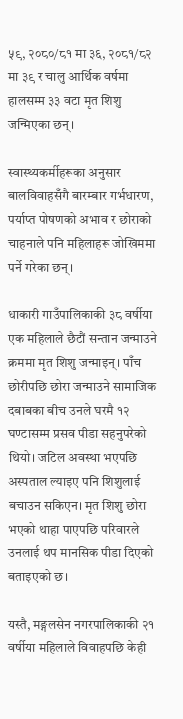५९, २०८०/८१ मा ३६, २०८१/८२ मा ३९ र चालु आर्थिक वर्षमा हालसम्म ३३ वटा मृत शिशु जन्मिएका छन्।

स्वास्थ्यकर्मीहरूका अनुसार बालविवाहसँगै बारम्बार गर्भधारण, पर्याप्त पोषणको अभाव र छोराको चाहनाले पनि महिलाहरू जोखिममा पर्ने गरेका छन्।

धाकारी गाउँपालिकाकी ३८ वर्षीया एक महिलाले छैटौं सन्तान जन्माउने क्रममा मृत शिशु जन्माइन्। पाँच छोरीपछि छोरा जन्माउने सामाजिक दबाबका बीच उनले घरमै १२ घण्टासम्म प्रसव पीडा सहनुपरेको थियो। जटिल अवस्था भएपछि अस्पताल ल्याइए पनि शिशुलाई बचाउन सकिएन। मृत शिशु छोरा भएको थाहा पाएपछि परिवारले उनलाई थप मानसिक पीडा दिएको बताइएको छ।

यस्तै, मङ्गलसेन नगरपालिकाकी २१ वर्षीया महिलाले विवाहपछि केही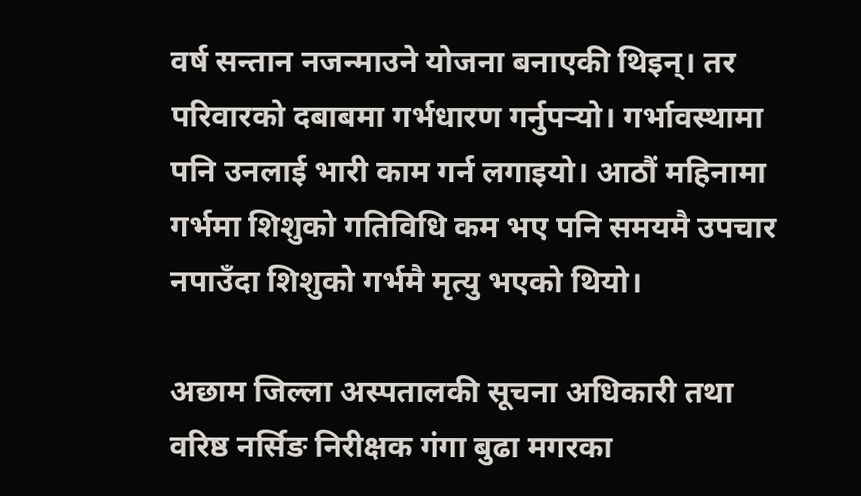वर्ष सन्तान नजन्माउने योजना बनाएकी थिइन्। तर परिवारको दबाबमा गर्भधारण गर्नुपर्‍यो। गर्भावस्थामा पनि उनलाई भारी काम गर्न लगाइयो। आठौं महिनामा गर्भमा शिशुको गतिविधि कम भए पनि समयमै उपचार नपाउँदा शिशुको गर्भमै मृत्यु भएको थियो।

अछाम जिल्ला अस्पतालकी सूचना अधिकारी तथा वरिष्ठ नर्सिङ निरीक्षक गंगा बुढा मगरका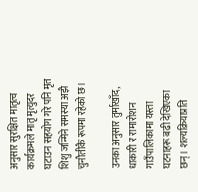अनुसार सुरक्षित मातृत्व कार्यक्रमले मातृ मृत्युदर घटाउन सहयोग गरे पनि मृत शिशु जन्मिने समस्या अझै चुनौतीकै रूपमा रहेको छ।

उनका अनुसार तुर्माखाँद, धाकारी र रामारोशन गाउँपालिकामा यस्ता घटनाहरू बढी देखिएका छन्। शल्यक्रियाप्रति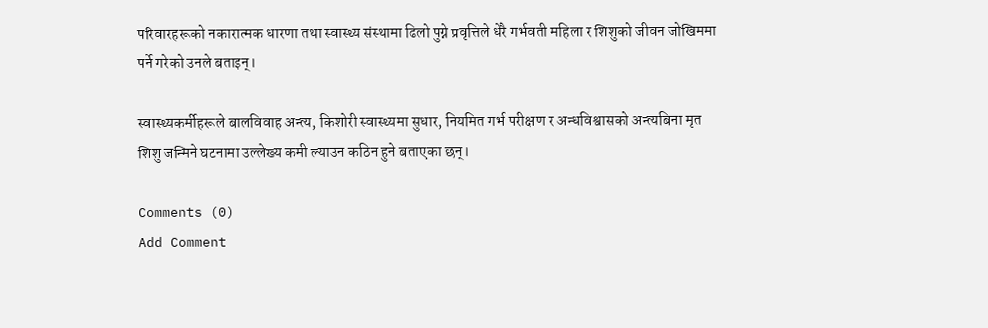परिवारहरूको नकारात्मक धारणा तथा स्वास्थ्य संस्थामा ढिलो पुग्ने प्रवृत्तिले धेरै गर्भवती महिला र शिशुको जीवन जोखिममा पर्ने गरेको उनले बताइन्।

स्वास्थ्यकर्मीहरूले बालविवाह अन्त्य, किशोरी स्वास्थ्यमा सुधार, नियमित गर्भ परीक्षण र अन्धविश्वासको अन्त्यबिना मृत शिशु जन्मिने घटनामा उल्लेख्य कमी ल्याउन कठिन हुने बताएका छन्।

Comments (0)
Add Comment